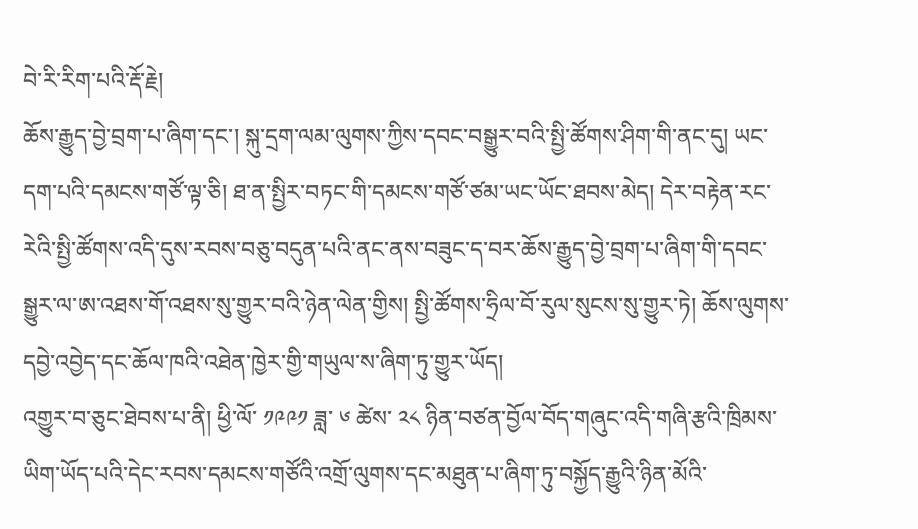བེ་རི་རིག་པའི་རྡོ་རྗེ།
ཆོས་རྒྱུད་བྱེ་བྲག་པ་ཞིག་དང་། སྐུ་དྲག་ལམ་ལུགས་ཀྱིས་དབང་བསྒྱུར་བའི་སྤྱི་ཚོགས་ཤིག་གི་ནང་དུ། ཡང་དག་པའི་དམངས་གཙོ་ལྟ་ཅི། ཐ་ན་སྤྱིར་བཏང་གི་དམངས་གཙོ་ཙམ་ཡང་ཡོང་ཐབས་མེད། དེར་བརྟེན་རང་རེའི་སྤྱི་ཚོགས་འདི་དུས་རབས་བཅུ་བདུན་པའི་ནང་ནས་བཟུང་ད་བར་ཆོས་རྒྱུད་བྱེ་བྲག་པ་ཞིག་གི་དབང་སྒྱུར་ལ་ཨ་འཐས་གོ་འཐས་སུ་གྱུར་བའི་ཉེན་ལེན་གྱིས། སྤྱི་ཚོགས་ཧྲིལ་བོ་རུལ་སུངས་སུ་གྱུར་ཏེ། ཆོས་ལུགས་དབྱེ་འབྱེད་དང་ཆོལ་ཁའི་འཐེན་ཁྱེར་གྱི་གཡུལ་ས་ཞིག་ཏུ་གྱུར་ཡོད།
འགྱུར་བ་ཅུང་ཐེབས་པ་ནི། ཕྱི་ལོ་ ༡༩༩༡ ཟླ་ ༦ ཚེས་ ༢༨ ཉིན་བཙན་བྱོལ་བོད་གཞུང་འདི་གཞི་རྩའི་ཁྲིམས་ཡིག་ཡོད་པའི་དེང་རབས་དམངས་གཙོའི་འགྲོ་ལུགས་དང་མཐུན་པ་ཞིག་ཏུ་བསྐྱོད་རྒྱུའི་ཉིན་མོའི་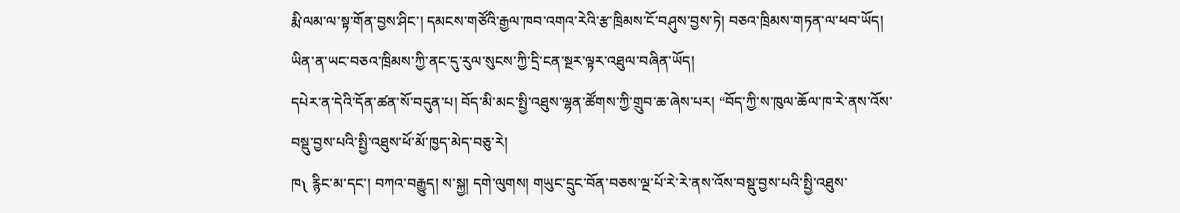རྨི་ལམ་ལ་སྟ་གོན་བྱས་ཤིང་། དམངས་གཙོའི་རྒྱལ་ཁབ་འགའ་རེའི་རྩ་ཁྲིམས་ངོ་བཤུས་བྱས་ཏེ། བཅའ་ཁྲིམས་གཏན་ལ་ཕབ་ཡོད། ཡིན་ན་ཡང་བཅའ་ཁྲིམས་ཀྱི་ནང་དུ་རུལ་སུངས་ཀྱི་དྲི་ངན་སྔར་ལྟར་འཐུལ་བཞིན་ཡོད།
དཔེར་ན་དེའི་དོན་ཚན་སོ་བདུན་པ། བོད་མི་མང་སྤྱི་འཐུས་ལྷན་ཚོགས་ཀྱི་གྲུབ་ཆ་ཞེས་པར། “བོད་ཀྱི་ས་ཁུལ་ཆོལ་ཁ་རེ་ནས་འོས་བསྡུ་བྱས་པའི་སྤྱི་འཐུས་ཕོ་མོ་ཁྱད་མེད་བཅུ་རེ།
ཁ༾ རྙིང་མ་དང་། བཀའ་བརྒྱུད། ས་སྐྱ། དགེ་ལུགས། གཡུང་དྲུང་བོན་བཅས་ལྔ་པོ་རེ་རེ་ནས་འོས་བསྡུ་བྱས་པའི་སྤྱི་འཐུས་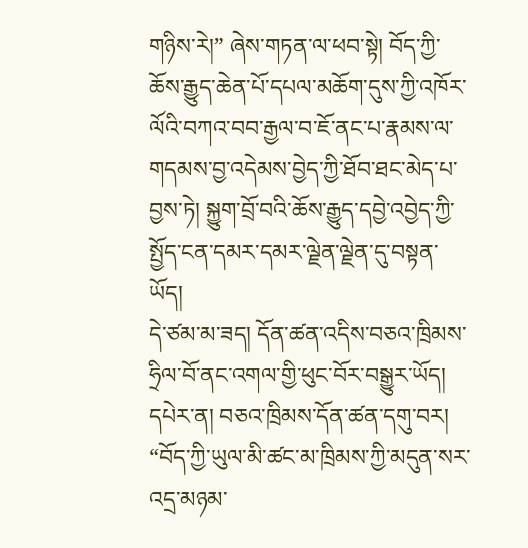གཉིས་རེ།” ཞེས་གཏན་ལ་ཕབ་སྟེ། བོད་ཀྱི་ཆོས་རྒྱུད་ཆེན་པོ་དཔལ་མཆོག་དུས་ཀྱི་འཁོར་ལོའི་བཀའ་བབ་རྒྱལ་བ་ཇོ་ནང་པ་རྣམས་ལ་གདམས་བྱ་འདེམས་བྱེད་ཀྱི་ཐོབ་ཐང་མེད་པ་བྱས་ཏེ། སྐྱུག་བྲོ་བའི་ཆོས་རྒྱུད་དབྱེ་འབྱེད་ཀྱི་སྤྱོད་ངན་དམར་དམར་ལྗེན་ལྗེན་དུ་བསྟན་ཡོད།
དེ་ཙམ་མ་ཟད། དོན་ཚན་འདིས་བཅའ་ཁྲིམས་ཧྲིལ་བོ་ནང་འགལ་གྱི་ཕུང་བོར་བསྒྱུར་ཡོད། དཔེར་ན། བཅའ་ཁྲིམས་དོན་ཚན་དགུ་བར། “བོད་ཀྱི་ཡུལ་མི་ཚང་མ་ཁྲིམས་ཀྱི་མདུན་སར་འདྲ་མཉམ་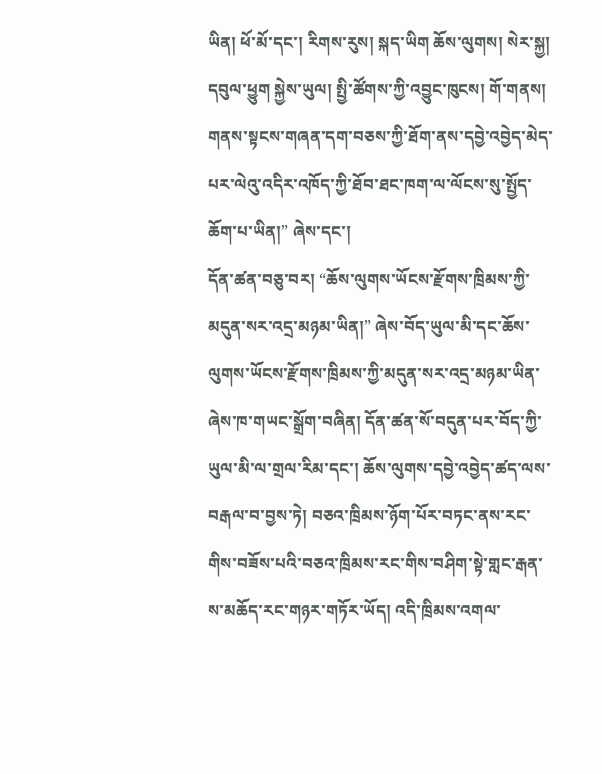ཡིན། ཕོ་མོ་དང་། རིགས་རུས། སྐད་ཡིག ཆོས་ལུགས། སེར་སྐྱ། དབུལ་ཕྱུག སྐྱེས་ཡུལ། སྤྱི་ཚོགས་ཀྱི་འབྱུང་ཁུངས། གོ་གནས། གནས་སྟངས་གཞན་དག་བཅས་ཀྱི་ཐོག་ནས་དབྱེ་འབྱེད་མེད་པར་ལེའུ་འདིར་འཁོད་ཀྱི་ཐོབ་ཐང་ཁག་ལ་ལོངས་སུ་སྤྱོད་ཆོག་པ་ཡིན།” ཞེས་དང་།
དོན་ཚན་བཅུ་བར། “ཆོས་ལུགས་ཡོངས་རྫོགས་ཁྲིམས་ཀྱི་མདུན་སར་འདྲ་མཉམ་ཡིན།” ཞེས་བོད་ཡུལ་མི་དང་ཆོས་ལུགས་ཡོངས་རྫོགས་ཁྲིམས་ཀྱི་མདུན་སར་འདྲ་མཉམ་ཡིན་ཞེས་ཁ་གཡང་སྒྲོག་བཞིན། དོན་ཚན་སོ་བདུན་པར་བོད་ཀྱི་ཡུལ་མི་ལ་གྲལ་རིམ་དང་། ཆོས་ལུགས་དབྱེ་འབྱེད་ཚད་ལས་བརྒལ་བ་བྱས་ཏེ། བཅའ་ཁྲིམས་ཉོག་པོར་བཏང་ནས་རང་གིས་བཟོས་པའི་བཅའ་ཁྲིམས་རང་གིས་བཤིག་སྟེ་གླང་རྒན་ས་མཆོད་རང་གཉར་གཏོར་ཡོད། འདི་ཁྲིམས་འགལ་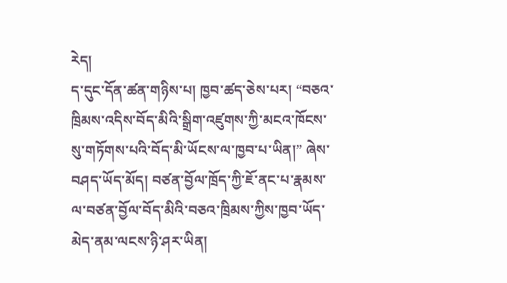རེད།
ད་དུང་དོན་ཚན་གཉིས་པ། ཁྱབ་ཚད་ཅེས་པར། “བཅའ་ཁྲིམས་འདིས་བོད་མིའི་སྒྲིག་འཛུགས་ཀྱི་མངའ་ཁོངས་སུ་གཏོགས་པའི་བོད་མི་ཡོངས་ལ་ཁྱབ་པ་ཡིན།” ཞེས་བཤད་ཡོད་མོད། བཙན་བྱོལ་ཁྲོད་ཀྱི་ཇོ་ནང་པ་རྣམས་ལ་བཙན་བྱོལ་བོད་མིའི་བཅའ་ཁྲིམས་ཀྱིས་ཁྱབ་ཡོད་མེད་ནམ་ལངས་ཉི་ཤར་ཡིན།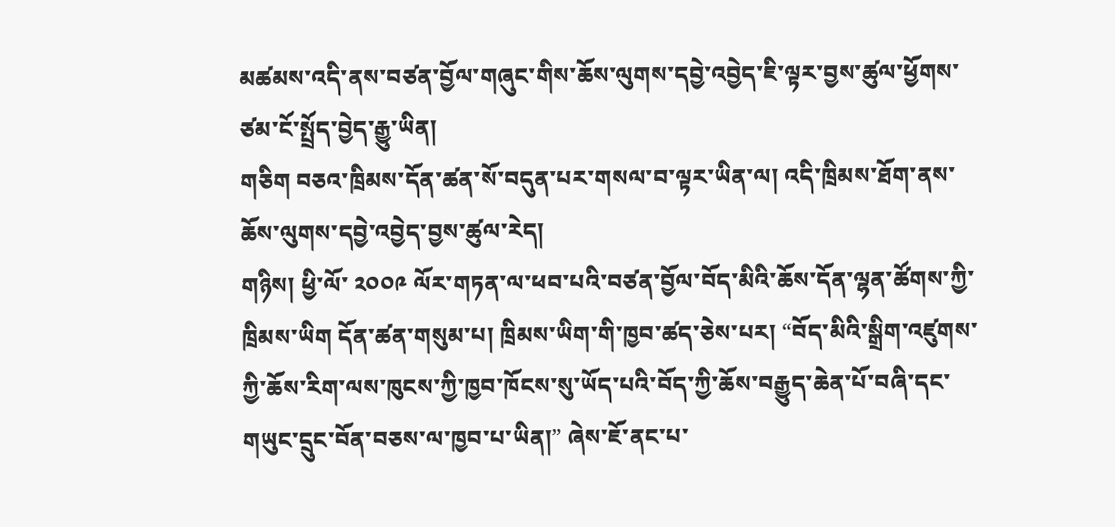མཚམས་འདི་ནས་བཙན་བྱོལ་གཞུང་གིས་ཆོས་ལུགས་དབྱེ་འབྱེད་ཇི་ལྟར་བྱས་ཚུལ་ཕྱོགས་ཙམ་ངོ་སྤྲོད་བྱེད་རྒྱུ་ཡིན།
གཅིག བཅའ་ཁྲིམས་དོན་ཚན་སོ་བདུན་པར་གསལ་བ་ལྟར་ཡིན་ལ། འདི་ཁྲིམས་ཐོག་ནས་ཆོས་ལུགས་དབྱེ་འབྱེད་བྱས་ཚུལ་རེད།
གཉིས། ཕྱི་ལོ་ ༢༠༠༩ ལོར་གཏན་ལ་ཕབ་པའི་བཙན་བྱོལ་བོད་མིའི་ཆོས་དོན་ལྷན་ཚོགས་ཀྱི་ཁྲིམས་ཡིག དོན་ཚན་གསུམ་པ། ཁྲིམས་ཡིག་གི་ཁྱབ་ཚད་ཅེས་པར། “བོད་མིའི་སྒྲིག་འཛུགས་ཀྱི་ཆོས་རིག་ལས་ཁུངས་ཀྱི་ཁྱབ་ཁོངས་སུ་ཡོད་པའི་བོད་ཀྱི་ཆོས་བརྒྱུད་ཆེན་པོ་བཞི་དང་གཡུང་དྲུང་བོན་བཅས་ལ་ཁྱབ་པ་ཡིན།” ཞེས་ཇོ་ནང་པ་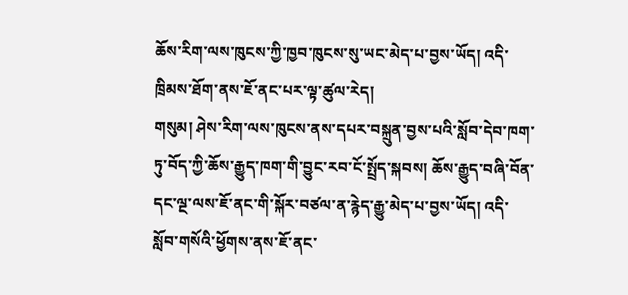ཆོས་རིག་ལས་ཁུངས་ཀྱི་ཁྱབ་ཁུངས་སུ་ཡང་མེད་པ་བྱས་ཡོད། འདི་ཁྲིམས་ཐོག་ནས་ཇོ་ནང་པར་ལྟ་ཚུལ་རེད།
གསུམ། ཤེས་རིག་ལས་ཁུངས་ནས་དཔར་བསྐྲུན་བྱས་པའི་སློབ་དེབ་ཁག་ཏུ་བོད་ཀྱི་ཆོས་རྒྱུད་ཁག་གི་བྱུང་རབ་ངོ་སྤྲོད་སྐབས། ཆོས་རྒྱུད་བཞི་བོན་དང་ལྔ་ལས་ཇོ་ནང་གི་སྐོར་བཙལ་ན་རྙེད་རྒྱུ་མེད་པ་བྱས་ཡོད། འདི་སློབ་གསོའི་ཕྱོགས་ནས་ཇོ་ནང་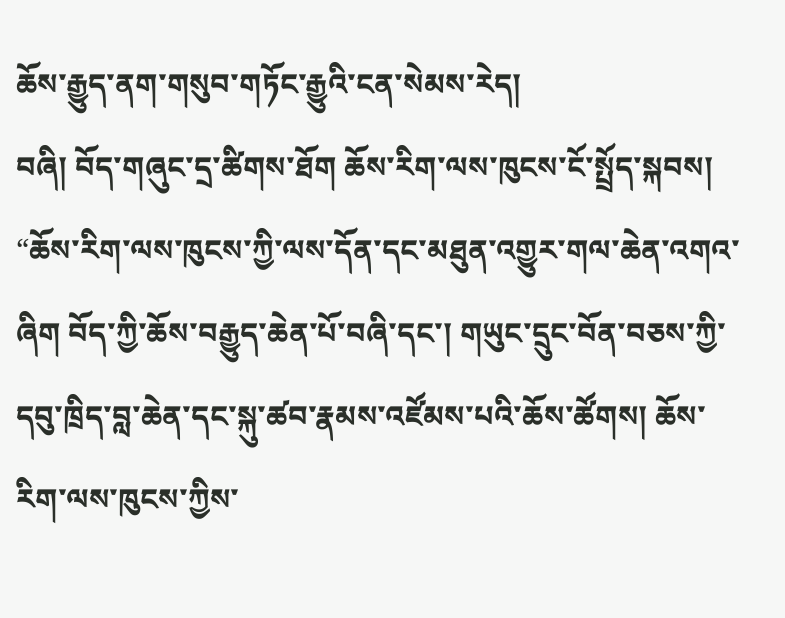ཆོས་རྒྱུད་ནག་གསུབ་གཏོང་རྒྱུའི་ངན་སེམས་རེད།
བཞི། བོད་གཞུང་དྲ་ཚིགས་ཐོག ཆོས་རིག་ལས་ཁུངས་ངོ་སྤྲོད་སྐབས། “ཆོས་རིག་ལས་ཁུངས་ཀྱི་ལས་དོན་དང་མཐུན་འགྱུར་གལ་ཆེན་འགའ་ཞིག བོད་ཀྱི་ཆོས་བརྒྱུད་ཆེན་པོ་བཞི་དང་། གཡུང་དྲུང་བོན་བཅས་ཀྱི་དབུ་ཁྲིད་བླ་ཆེན་དང་སྐུ་ཚབ་རྣམས་འཛོམས་པའི་ཆོས་ཚོགས། ཆོས་རིག་ལས་ཁུངས་ཀྱིས་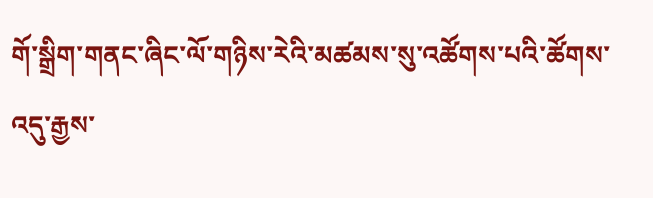གོ་སྒྲིག་གནང་ཞིང་ལོ་གཉིས་རེའི་མཚམས་སུ་འཚོགས་པའི་ཚོགས་འདུ་རྒྱས་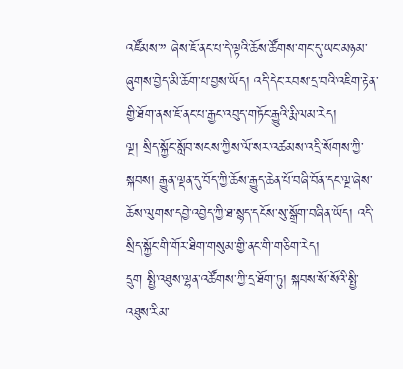འཛོམས་” ཞེས་ཇོ་ནང་པ་དེ་ལྟའི་ཆོས་ཚོགས་གང་དུ་ཡང་མཉམ་ཞུགས་བྱེད་མི་ཆོག་པ་བྱས་ཡོད། འདི་དེང་རབས་དྲ་བའི་འཇིག་རྟེན་གྱི་ཐོག་ནས་ཇོ་ནང་པ་རྒྱང་འབུད་གཏོང་རྒྱུའི་རྨི་ལམ་རེད།
ལྔ། སྲིད་སྐྱོང་སློབ་སངས་ཀྱིས་ལོ་སར་འཚམས་འདྲི་སོགས་ཀྱི་སྐབས། རྒྱུན་ལྡན་དུ་བོད་ཀྱི་ཆོས་རྒྱུད་ཆེན་པོ་བཞི་བོན་དང་ལྔ་ཞེས་ཆོས་ལུགས་དབྱེ་འབྱེད་ཀྱི་ཐ་སྙད་དངོས་སུ་སྒྲོག་བཞིན་ཡོད། འདི་སྲིད་སྐྱོང་གི་གོར་ཐིག་གསུམ་གྱི་ནང་གི་གཅིག་རེད།
དྲུག སྤྱི་འཐུས་ལྷན་འཚོགས་ཀྱི་དྲ་ཐོག་ཏུ། སྐབས་སོ་སོའི་སྤྱི་འཐུས་རིམ་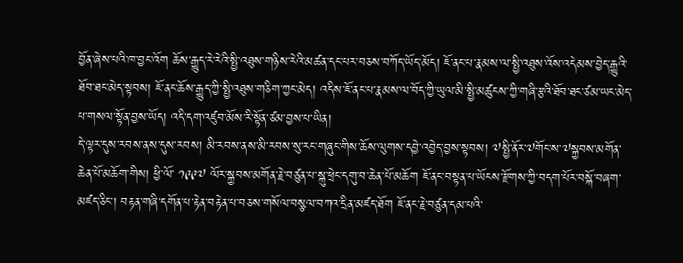བྱོན་ཞེས་པའི་ཁ་བྱང་འོག ཆོས་རྒྱུད་རེ་རེའི་སྤྱི་འཐུས་གཉིས་རེའི་མཚན་དང་པར་བཅས་བཀོད་ཡོད་མོད། ཇོ་ནང་པ་རྣམས་ལ་སྤྱི་འཐུས་འོས་འདེམས་བྱེད་རྒྱུའི་ཐོབ་ཐང་མེད་སྟབས། ཇོ་ནང་ཆོས་རྒྱུད་ཀྱི་སྤྱི་འཐུས་གཅིག་ཀྱང་མེད། འདིས་ཇོ་ནང་པ་རྣམས་ལ་བོད་ཀྱི་ཡུལ་མི་སྤྱི་མཚུངས་ཀྱི་གཞི་རྩའི་ཐོབ་ཐང་ཙམ་ཡང་མེད་པ་གསལ་སྟོན་བྱས་ཡོད། འདི་དག་འཛུབ་མོས་རི་སྟོན་ཙམ་བྱས་པ་ཡིན།
དེ་ལྟར་དུས་རབས་ནས་དུས་རབས། མི་རབས་ནས་མི་རབས་སུ་རང་གཞུང་གིས་ཆོས་ལུགས་དབྱེ་འབྱེད་བྱས་སྟབས། ༧སྤྱི་ནོར་༧གོང་ས་༧སྐྱབས་མགོན་ཆེན་པོ་མཆོག་གིས། ཕྱི་ལོ་ ༡༩༩༧ ལོར་སྐྱབས་མགོན་རྗེ་བཙུན་པ་སྐུ་ཕྲེང་དགུ་བ་ཆེན་པོ་མཆོག ཇོ་ནང་བསྟན་པ་ཡོངས་རྫོགས་ཀྱི་བདག་པོར་བསྐོ་བཞག་མཛད་ཅིང་། བརྟན་གཞི་དགོན་པ་རྟེན་བརྟེན་པ་བཅས་གསོལ་བསྩལ་བཀའ་དྲིན་མཛད་ཐོག ཇོ་ནང་རྗེ་བཙུན་དམ་པའི་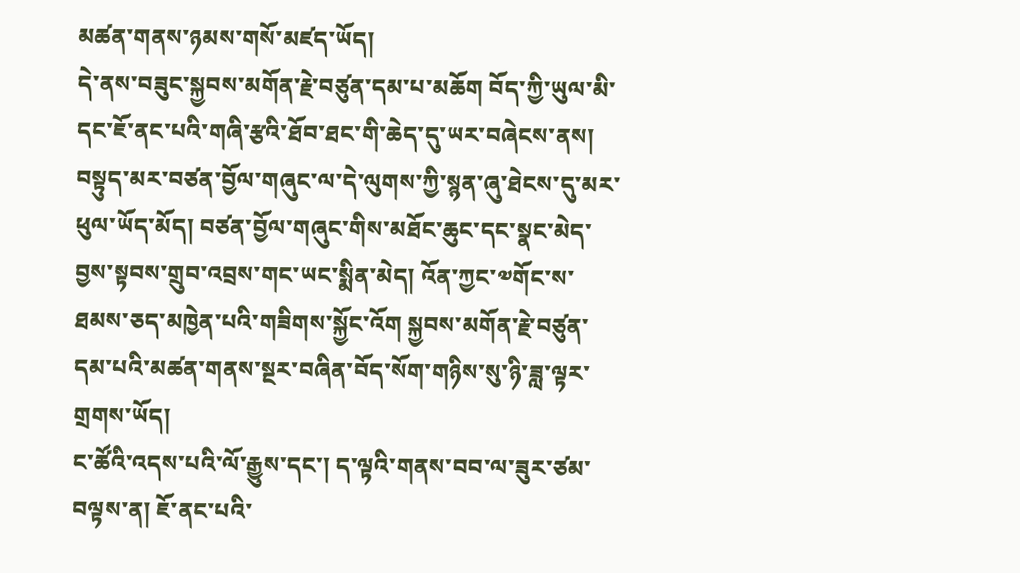མཚན་གནས་ཉམས་གསོ་མཛད་ཡོད།
དེ་ནས་བཟུང་སྐྱབས་མགོན་རྗེ་བཙུན་དམ་པ་མཆོག བོད་ཀྱི་ཡུལ་མི་དང་ཇོ་ནང་པའི་གཞི་རྩའི་ཐོབ་ཐང་གི་ཆེད་དུ་ཡར་བཞེངས་ནས། བསྟུད་མར་བཙན་བྱོལ་གཞུང་ལ་དེ་ལུགས་ཀྱི་སྙན་ཞུ་ཐེངས་དུ་མར་ཕུལ་ཡོད་མོད། བཙན་བྱོལ་གཞུང་གིས་མཐོང་ཆུང་དང་སྣང་མེད་བྱས་སྟབས་གྲུབ་འབྲས་གང་ཡང་སྨིན་མེད། འོན་ཀྱང་༧གོང་ས་ཐམས་ཅད་མཁྱེན་པའི་གཟིགས་སྐྱོང་འོག སྐྱབས་མགོན་རྗེ་བཙུན་དམ་པའི་མཚན་གནས་སྔར་བཞིན་བོད་སོག་གཉིས་སུ་ཉི་ཟླ་ལྟར་གྲགས་ཡོད།
ང་ཚོའི་འདས་པའི་ལོ་རྒྱུས་དང་། ད་ལྟའི་གནས་བབ་ལ་ཟུར་ཙམ་བལྟས་ན། ཇོ་ནང་པའི་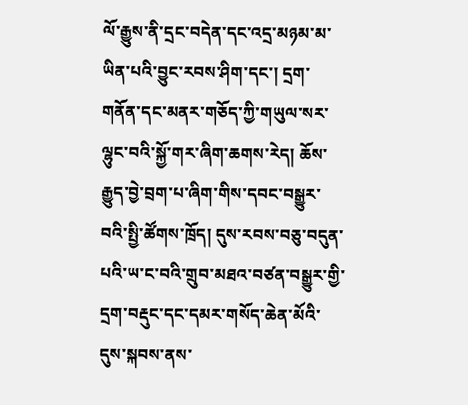ལོ་རྒྱུས་ནི་དྲང་བདེན་དང་འདྲ་མཉམ་མ་ཡིན་པའི་བྱུང་རབས་ཤིག་དང་། དྲག་གནོན་དང་མནར་གཅོད་ཀྱི་གཡུལ་སར་ལྷུང་བའི་སྐྱོ་གར་ཞིག་ཆགས་རེད། ཆོས་རྒྱུད་བྱེ་བྲག་པ་ཞིག་གིས་དབང་བསྒྱུར་བའི་སྤྱི་ཚོགས་ཁྲོད། དུས་རབས་བཅུ་བདུན་པའི་ཡ་ང་བའི་གྲུབ་མཐའ་བཙན་བསྒྱུར་གྱི་དྲག་བརྡུང་དང་དམར་གསོད་ཆེན་མོའི་དུས་སྐབས་ནས་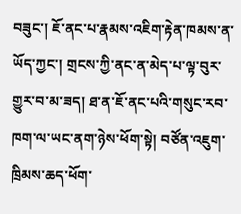བཟུང་། ཇོ་ནང་པ་རྣམས་འཇིག་རྟེན་ཁམས་ན་ཡོད་ཀྱང་། གྲངས་ཀྱི་ནང་ན་མེད་པ་ལྟ་བུར་གྱུར་བ་མ་ཟད། ཐ་ན་ཇོ་ནང་པའི་གསུང་རབ་ཁག་ལ་ཡང་ནག་ཉེས་ཕོག་སྟེ། བཙོན་འཇུག་ཁྲིམས་ཆད་ཕོག་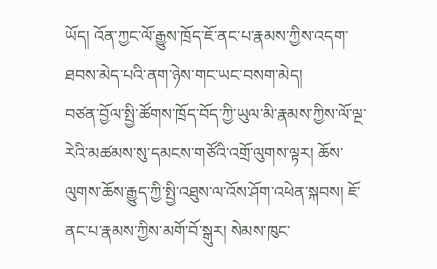ཡོད། འོན་ཀྱང་ལོ་རྒྱུས་ཁྲོད་ཇོ་ནང་པ་རྣམས་ཀྱིས་འདག་ཐབས་མེད་པའི་ནག་ཉེས་གང་ཡང་བསག་མེད།
བཙན་བྱོལ་སྤྱི་ཚོགས་ཁྲོད་བོད་ཀྱི་ཡུལ་མི་རྣམས་ཀྱིས་ལོ་ལྔ་རེའི་མཚམས་སུ་དམངས་གཙོའི་འགྲོ་ལུགས་ལྟར། ཆོས་ལུགས་ཆོས་རྒྱུད་ཀྱི་སྤྱི་འཐུས་ལ་འོས་ཤོག་འཕེན་སྐབས། ཇོ་ནང་པ་རྣམས་ཀྱིས་མགོ་བོ་སྒུར། སེམས་ཁུང་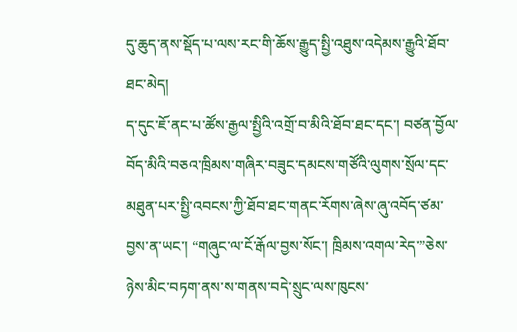དུ་ཆུད་ནས་སྡོད་པ་ལས་རང་གི་ཆོས་རྒྱུད་སྤྱི་འཐུས་འདེམས་རྒྱུའི་ཐོབ་ཐང་མེད།
ད་དུང་ཇོ་ནང་པ་ཚོས་རྒྱལ་སྤྱིའི་འགྲོ་བ་མིའི་ཐོབ་ཐང་དང་། བཙན་བྱོལ་བོད་མིའི་བཅའ་ཁྲིམས་གཞིར་བཟུང་དམངས་གཙོའི་ལུགས་སྲོལ་དང་མཐུན་པར་སྤྱི་འབངས་ཀྱི་ཐོབ་ཐང་གནང་རོགས་ཞེས་ཞུ་འབོད་ཙམ་བྱས་ན་ཡང་། “གཞུང་ལ་ངོ་རྒོལ་བྱས་སོང་། ཁྲིམས་འགལ་རེད་”ཅེས་ཉེས་མིང་བཏག་ནས་ས་གནས་བདེ་སྲུང་ལས་ཁུངས་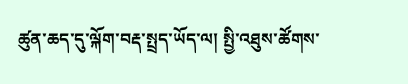ཚུན་ཆད་དུ་ལྐོག་བརྡ་སྤྲད་ཡོད་ལ། སྤྱི་འཐུས་ཚོགས་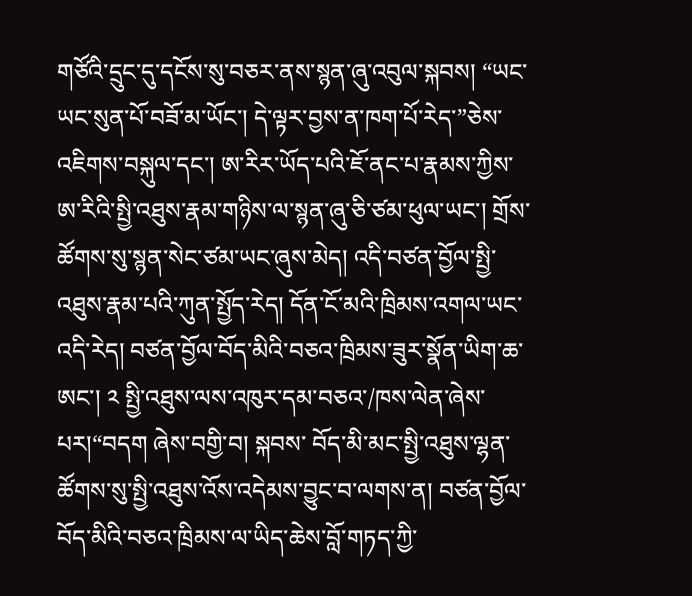གཙོའི་དྲུང་དུ་དངོས་སུ་བཅར་ནས་སྙན་ཞུ་འབུལ་སྐབས། “ཡང་ཡང་སུན་པོ་བཟོ་མ་ཡོང་། དེ་ལྟར་བྱས་ན་ཁག་པོ་རེད་”ཅེས་འཇིགས་བསྐུལ་དང་། ཨ་རིར་ཡོད་པའི་ཇོ་ནང་པ་རྣམས་ཀྱིས་ཨ་རིའི་སྤྱི་འཐུས་རྣམ་གཉིས་ལ་སྙན་ཞུ་ཅི་ཙམ་ཕུལ་ཡང་། གྲོས་ཚོགས་སུ་སྙན་སེང་ཙམ་ཡང་ཞུས་མེད། འདི་བཙན་བྱོལ་སྤྱི་འཐུས་རྣམ་པའི་ཀུན་སྤྱོད་རེད། དོན་ངོ་མའི་ཁྲིམས་འགལ་ཡང་འདི་རེད། བཙན་བྱོལ་བོད་མིའི་བཅའ་ཁྲིམས་ཟུར་སྣོན་ཡིག་ཆ་ཨང་། ༢ སྤྱི་འཐུས་ལས་འཁུར་དམ་བཅའ་/ཁས་ལེན་ཞེས་པར།“བདག ཞེས་བགྱི་བ། སྐབས་ བོད་མི་མང་སྤྱི་འཐུས་ལྷན་ཚོགས་སུ་སྤྱི་འཐུས་འོས་འདེམས་བྱུང་བ་ལགས་ན། བཙན་བྱོལ་བོད་མིའི་བཅའ་ཁྲིམས་ལ་ཡིད་ཆེས་བློ་གཏད་ཀྱི་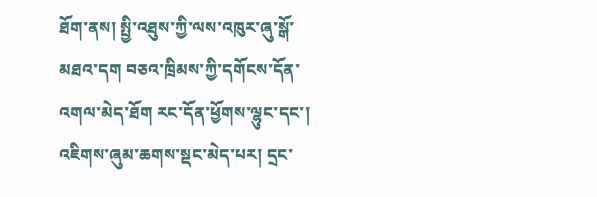ཐོག་ནས། སྤྱི་འཐུས་ཀྱི་ལས་འཁུར་ཞུ་སྒོ་མཐའ་དག བཅའ་ཁྲིམས་ཀྱི་དགོངས་དོན་འགལ་མེད་ཐོག རང་དོན་ཕྱོགས་ལྷུང་དང་། འཇིགས་ཞུམ་ཆགས་སྡང་མེད་པར། དྲང་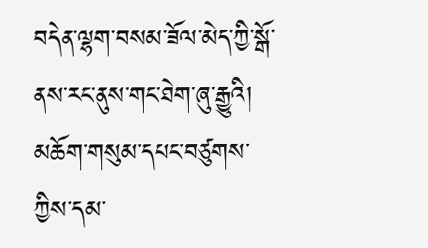བདེན་ལྷག་བསམ་ཟོལ་མེད་ཀྱི་སྒོ་ནས་རང་ནུས་གང་ཐེག་ཞུ་རྒྱུའི། མཆོག་གསུམ་དཔང་བཙུགས་ཀྱིས་དམ་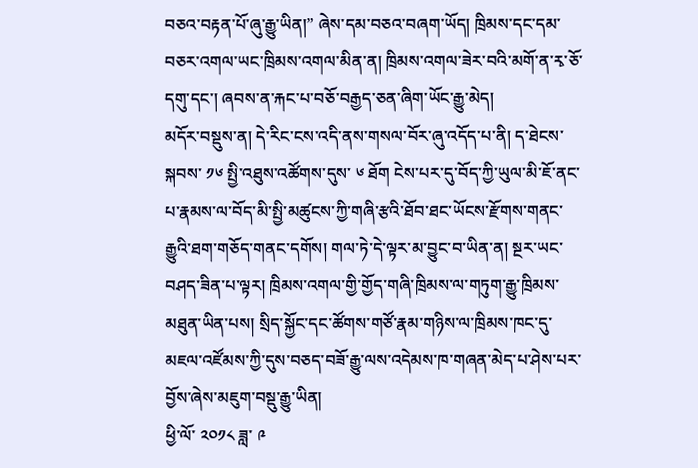བཅའ་བརྟན་པོ་ཞུ་རྒྱུ་ཡིན།” ཞེས་དམ་བཅའ་བཞག་ཡོད། ཁྲིམས་དང་དམ་བཅར་འགལ་ཡང་ཁྲིམས་འགལ་མིན་ན། ཁྲིམས་འགལ་ཟེར་བའི་མགོ་ན་རྭ་ཅོ་དགུ་དང་། ཞབས་ན་རྐང་པ་བཅོ་བརྒྱད་ཅན་ཞིག་ཡོང་རྒྱུ་མེད།
མདོར་བསྡུས་ན། དེ་རིང་ངས་འདི་ནས་གསལ་བོར་ཞུ་འདོད་པ་ནི། ད་ཐེངས་སྐབས་ ༡༦ སྤྱི་འཐུས་འཚོགས་དུས་ ༦ ཐོག ངེས་པར་དུ་བོད་ཀྱི་ཡུལ་མི་ཇོ་ནང་པ་རྣམས་ལ་བོད་མི་སྤྱི་མཚུངས་ཀྱི་གཞི་རྩའི་ཐོབ་ཐང་ཡོངས་རྫོགས་གནང་རྒྱུའི་ཐག་གཅོད་གནང་དགོས། གལ་ཏེ་དེ་ལྟར་མ་བྱུང་བ་ཡིན་ན། སྔར་ཡང་བཤད་ཟིན་པ་ལྟར། ཁྲིམས་འགལ་གྱི་གྱོད་གཞི་ཁྲིམས་ལ་གཏུག་རྒྱུ་ཁྲིམས་མཐུན་ཡིན་པས། སྲིད་སྐྱོང་དང་ཚོགས་གཙོ་རྣམ་གཉིས་ལ་ཁྲིམས་ཁང་དུ་མཇལ་འཛོམས་ཀྱི་དུས་བཅད་བཟོ་རྒྱུ་ལས་འདེམས་ཁ་གཞན་མེད་པ་ཤེས་པར་བྱོས་ཞེས་མཇུག་བསྡུ་རྒྱུ་ཡིན།
ཕྱི་ལོ་ ༢༠༡༨ ཟླ་ ༩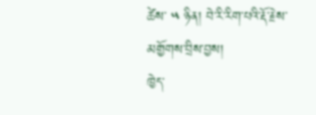ཚེས་ ༥ ཉིན། བེ་རི་རིག་པའི་རྡོ་རྗེས་མགྱོགས་བྲིས་བྱས།
ཁྱེད་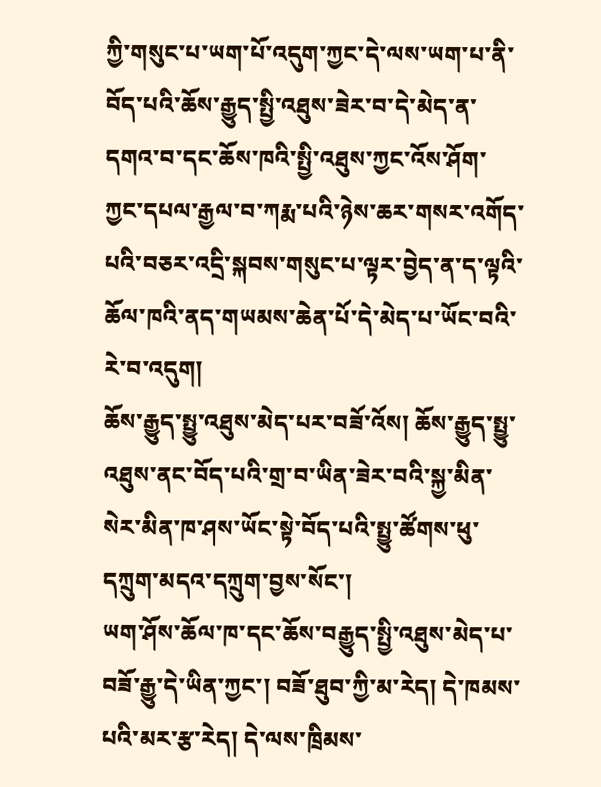ཀྱི་གསུང་པ་ཡག་པོ་འདུག་ཀྱང་དེ་ལས་ཡག་པ་ནི་བོད་པའི་ཆོས་རྒྱུད་སྤྱི་འཐུས་ཟེར་བ་དེ་མེད་ན་དགའ་བ་དང་ཆོས་ཁའི་སྤྱི་འཐུས་ཀྱང་འོས་ཤོག་ཀྱང་དཔལ་རྒྱལ་བ་ཀརྨ་པའི་ཉེས་ཆར་གསར་འགོད་པའི་བཅར་འདྲི་སྐབས་གསུང་པ་ལྟར་བྱེད་ན་ད་ལྟའི་ཆོལ་ཁའི་ནད་གཡམས་ཆེན་པོ་དེ་མེད་པ་ཡོང་བའི་རེ་བ་འདུག།
ཆོས་རྒྱུད་སྤྱུ་འཐུས་མེད་པར་བཟོ་འོས། ཆོས་རྒྱུད་སྤྱུ་འཐུས་ནང་བོད་པའི་གྲ་བ་ཡིན་ཟེར་བའི་སྐྱ་མིན་སེར་མིན་ཁ་ཤས་ཡོང་སྟེ་བོད་པའི་སྤྱུ་ཚོགས་ཕུ་དཀྲུག་མདའ་དཀྲུག་བྱས་སོང་།
ཡག་ཤོས་ཆོལ་ཁ་དང་ཆོས་བརྒྱུད་སྤྱི་འཐུས་མེད་པ་བཟོ་རྒྱུ་དེ་ཡིན་ཀྱང་། བཟོ་ཐུབ་ཀྱི་མ་རེད། དེ་ཁམས་པའི་མར་རྩ་རེད། དེ་ལས་ཁྲིམས་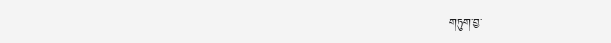གཏུག་བྱ་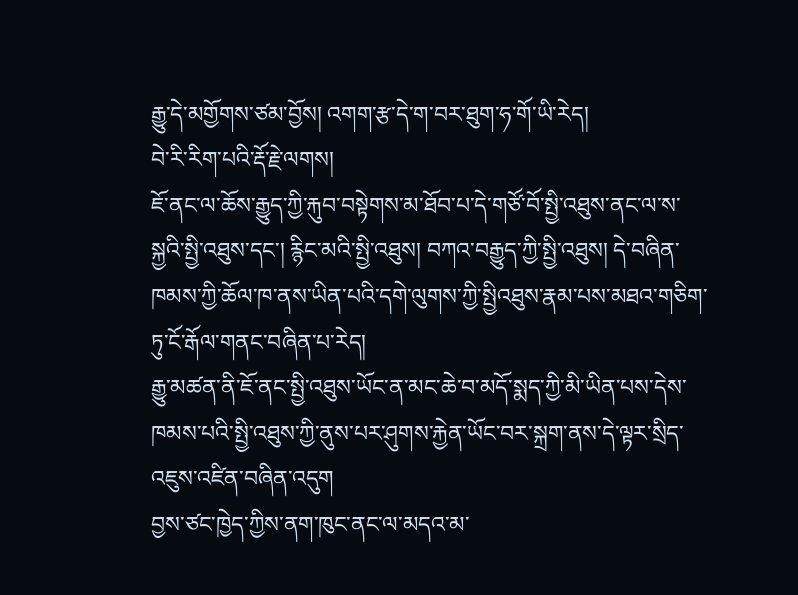རྒྱུ་དེ་མགྱོགས་ཙམ་བྱོས། འགག་རྩ་དེ་ག་བར་ཐུག་ཧ་གོ་ཡི་རེད།
བེ་རི་རིག་པའི་རྡོ་རྗེ་ལགས།
ཇོ་ནང་ལ་ཆོས་རྒྱུད་ཀྱི་རྐུབ་བསྟེགས་མ་ཐོབ་པ་དེ་གཙོ་བོ་སྤྱི་འཐུས་ནང་ལ་ས་སྐྱའི་སྤྱི་འཐུས་དང་། རྙིང་མའི་སྤྱི་འཐུས། བཀའ་བརྒྱུད་ཀྱི་སྤྱི་འཐུས། དེ་བཞིན་ཁམས་ཀྱི་ཆོལ་ཁ་ནས་ཡིན་པའི་དགེ་ལུགས་ཀྱི་སྤྱིའཐུས་རྣམ་པས་མཐའ་གཅིག་ཏུ་ངོ་རྒོལ་གནང་བཞིན་པ་རེད།
རྒྱུ་མཚན་ནི་ཇོ་ནང་སྤྱི་འཐུས་ཡོང་ན་མང་ཆེ་བ་མདོ་སྨད་ཀྱི་མི་ཡིན་པས་དེས་ཁམས་པའི་སྤྱི་འཐུས་ཀྱི་ནུས་པར་ཤུགས་རྐྱེན་ཡོང་བར་སྐྲག་ནས་དེ་ལྟར་སྲིད་འཇུས་འཛིན་བཞིན་འདུག
བྱས་ཙང་ཁྱེད་ཀྱིས་ནག་ཁུང་ནང་ལ་མདའ་མ་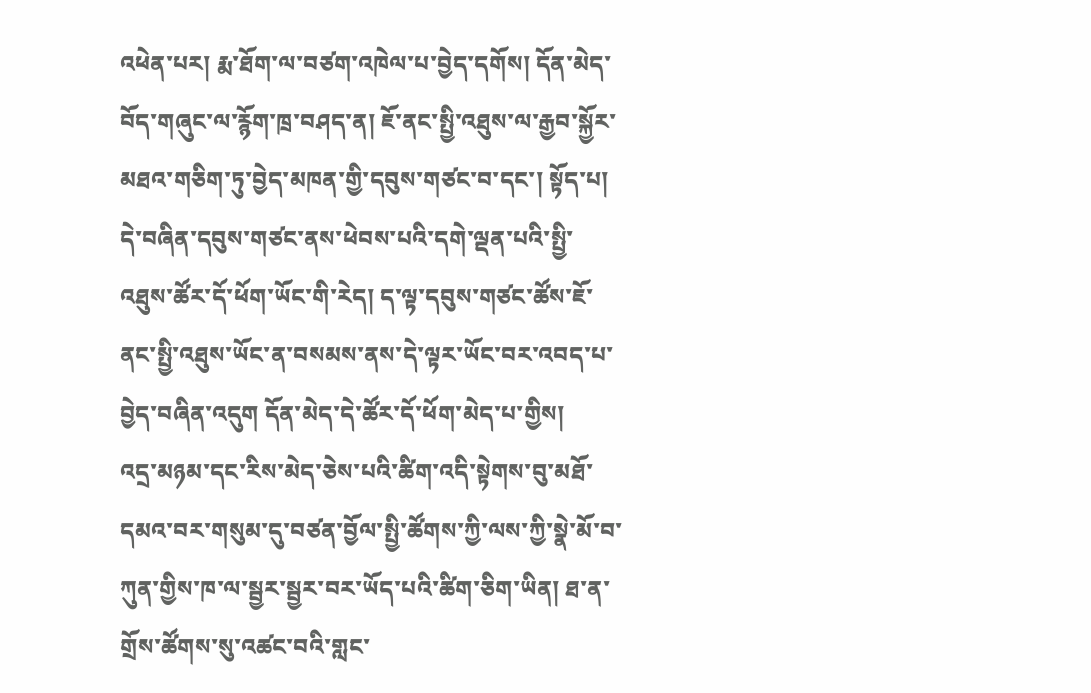འཕེན་པར། རྨ་ཐོག་ལ་བཙག་འཁེལ་པ་བྱེད་དགོས། དོན་མེད་བོད་གཞུང་ལ་རྙོག་ཁྲ་བཤད་ན། ཇོ་ནང་སྤྱི་འཐུས་ལ་རྒྱབ་སྐྱོར་མཐའ་གཅིག་ཏུ་བྱེད་མཁན་གྱི་དབུས་གཙང་བ་དང་། སྟོད་པ། དེ་བཞིན་དབུས་གཙང་ནས་ཕེབས་པའི་དགེ་ལྡན་པའི་སྤྱི་འཐུས་ཚོར་དོ་ཕོག་ཡོང་གི་རེད། ད་ལྟ་དབུས་གཙང་ཚོས་ཇོ་ནང་སྤྱི་འཐུས་ཡོང་ན་བསམས་ནས་དེ་ལྟར་ཡོང་བར་འབད་པ་བྱེད་བཞིན་འདུག དོན་མེད་དེ་ཚོར་དོ་ཕོག་མེད་པ་གྱིས།
འདྲ་མཉམ་དང་རིས་མེད་ཅེས་པའི་ཚིག་འདི་སྟེགས་བུ་མཐོ་དམའ་བར་གསུམ་དུ་བཙན་བྱོལ་སྤྱི་ཚོགས་ཀྱི་ལས་ཀྱི་སྣེ་མོ་བ་ཀུན་གྱིས་ཁ་ལ་སྦྱར་སྦྱར་བར་ཡོད་པའི་ཚིག་ཅིག་ཡིན། ཐ་ན་གྲོས་ཚོགས་སུ་འཚང་བའི་གླང་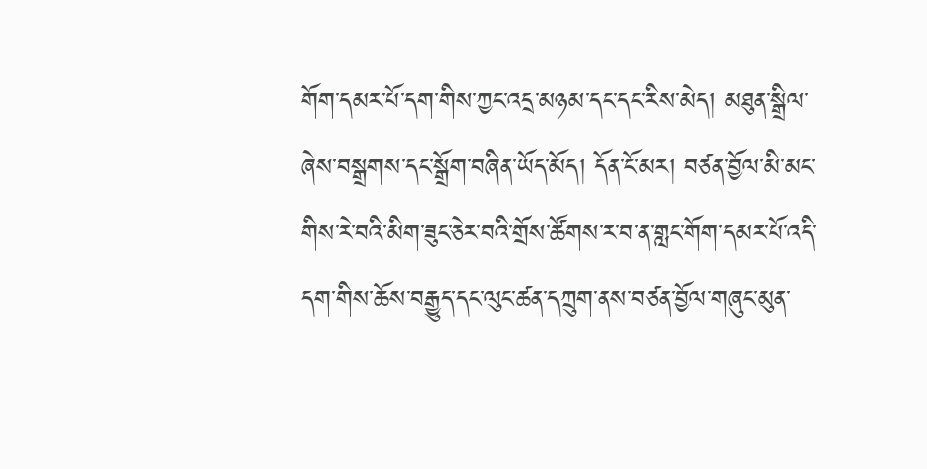གོག་དམར་པོ་དག་གིས་ཀྱང་འདྲ་མཉམ་དང་དང་རིས་མེད། མཐུན་སྒྲིལ་ཞེས་བསྒྲགས་དང་སྒྲོག་བཞིན་ཡོད་མོད། དོན་ངོ་མར། བཙན་བྱོལ་མི་མང་གིས་རེ་བའི་མིག་ཟུང་ཅེར་བའི་གྲོས་ཚོགས་ར་བ་ན་གླང་གོག་དམར་པོ་འདི་དག་གིས་ཆོས་བརྒྱུད་དང་ལུང་ཚན་དཀྲུག་ནས་བཙན་བྱོལ་གཞུང་མུན་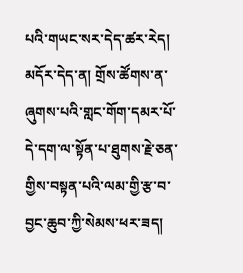པའི་གཡང་སར་དེད་ཚར་རེད། མདོར་དེད་ན། གྲོས་ཚོགས་ན་ཞུགས་པའི་གླང་གོག་དམར་པོ་དེ་དག་ལ་སྟོན་པ་ཐུགས་རྗེ་ཅན་གྱིས་བསྟན་པའི་ལམ་གྱི་རྩ་བ་བྱང་ཆུབ་ཀྱི་སེམས་ཕར་ཟད།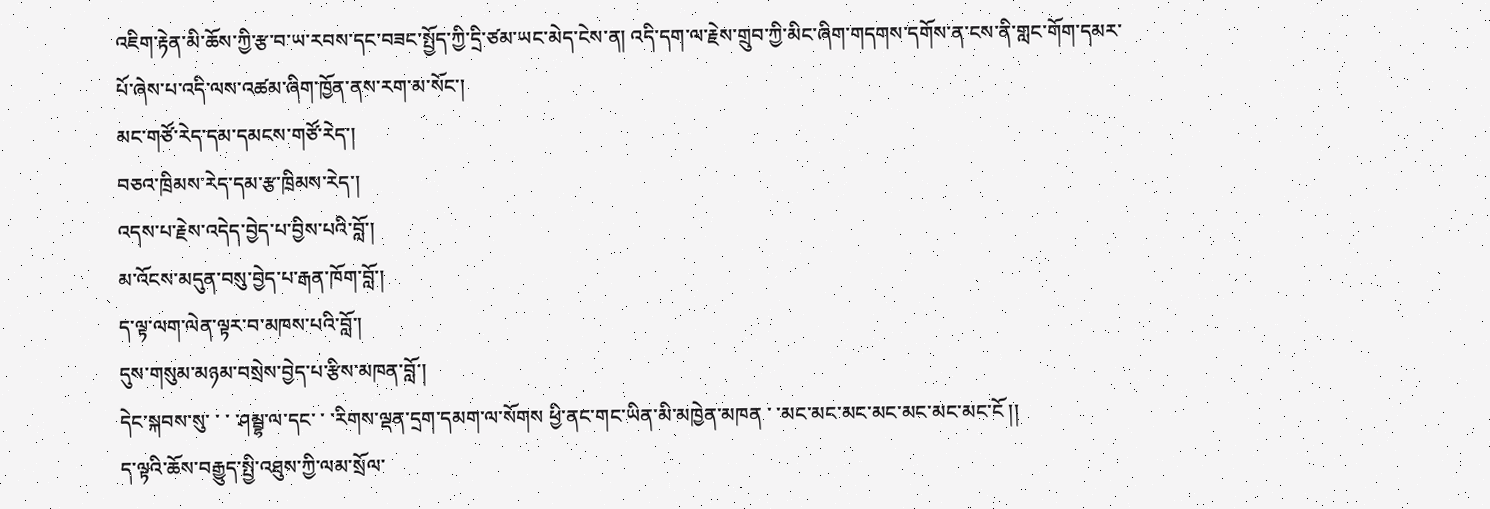འཇིག་རྟེན་མི་ཆོས་ཀྱི་རྩ་བ་ཡ་རབས་དང་བཟང་སྤྱོད་ཀྱི་དྲི་ཙམ་ཡང་མེད་ངེས་ན། འདི་དག་ལ་རྗེས་གྲུབ་ཀྱི་མིང་ཞིག་གདགས་དགོས་ན་ངས་ནི་གླང་གོག་དམར་པོ་ཞེས་པ་འདི་ལས་འཚམ་ཞིག་ཁྱོན་ནས་རག་མ་སོང་།
མང་གཙོ་རེད་དམ་དམངས་གཙོ་རེད་།
བཅའ་ཁྲིམས་རེད་དམ་རྩ་ཁྲིམས་རེད་།
འདས་པ་རྗེས་འདེད་བྱེད་པ་བྱིས་པའི་བློ་།
མ་འོངས་མདུན་བསུ་བྱེད་པ་རྒན་ཁོག་བློ་།
ད་ལྟ་ལག་ལེན་ལྟར་བ་མཁས་པའི་བློ་།
དུས་གསུམ་མཉམ་བསྲེས་བྱེད་པ་རྩིས་མཁན་བློ་།
དེང་སྐབས་སུ་ ་ ་ ་ཤམྦྷ་ལ་དང་ ་ ་རིགས་ལྡན་དྲག་དམག་ལ་སོགས ཕྱི་ནང་གང་ཡིན་མི་མཁྱེན་མཁན ་ ་མང་མང་མང་མང་མང་མང་མང་ངོ །།
ད་ལྟའི་ཆོས་བརྒྱུད་སྤྱི་འཐུས་ཀྱི་ལམ་སྲོལ་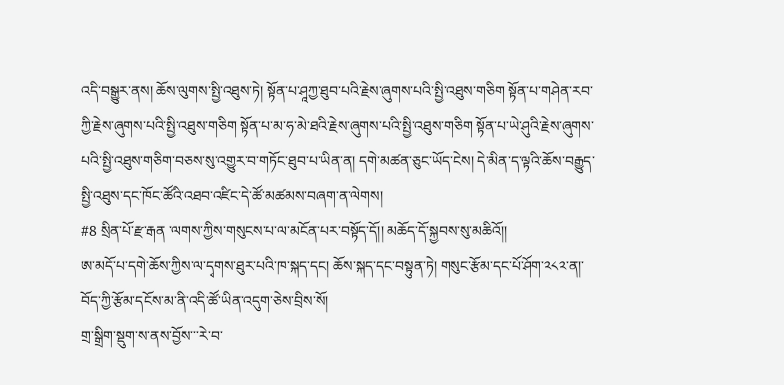འདི་བསྒྱུར་ནས། ཆོས་ལུགས་སྤྱི་འཐུས་ཏེ། སྟོན་པ་ཤཱཀྱ་ཐུབ་པའི་རྗེས་ཞུགས་པའི་སྤྱི་འཐུས་གཅིག སྟོན་པ་གཤེན་རབ་ཀྱི་རྗེས་ཞུགས་པའི་སྤྱི་འཐུས་གཅིག སྟོན་པ་མ་ཧ་མེ་ཐའི་རྗེས་ཞུགས་པའི་སྤྱི་འཐུས་གཅིག སྟོན་པ་ཡེ་ཤུའི་རྗེས་ཞུགས་པའི་སྤྱི་འཐུས་གཅིག་བཅས་སུ་འགྱུར་བ་གཏོང་ཐུབ་པ་ཡིན་ན། དགེ་མཚན་ཅུང་ཡོད་ངེས། དེ་མིན་ད་ལྟའི་ཆོས་བརྒྱུད་སྤྱི་འཐུས་དང་ཁོང་ཚོའི་འཐབ་འཛིང་དེ་ཚོ་མཚམས་བཞག་ན་ལེགས།
#8 སྲིན་པོ་རྫ་རྒན ་ལགས་ཀྱིས་གསུངས་པ་ལ་མངོན་པར་བསྟོད་དོ།། མཆོད་དོ་སྐྱབས་སུ་མཆིའོ།།
ཨ་མདོ་པ་དགེ་ཆོས་ཀྱིས་ལ་དྭགས་ཐུར་པའི་ཁ་སྐད་དང། ཆོས་སྐད་དང་བསྟུན་ཏེ། གསུང་རྩོམ་དང་པོ་ཤོག་༢༨༢་ན།་བོད་ཀྱི་རྩོམ་དངོས་མ་ནི་འདི་ཚོ་ཡིན་འདུག་ཅེས་བྲིས་སོ།
གྲ་སྒྲིག་སྡུག་ས་ནས་བྱོས་་་རེ་བ་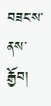བཟང་ས་ནས་རྒྱོབ།